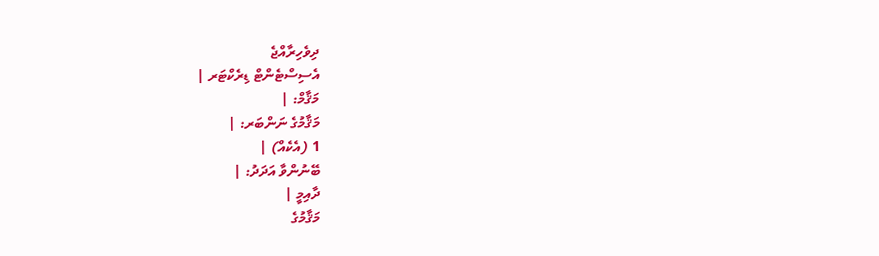ދިވެހިރާއްޖެ
އެސިސްޓެންޓް ޑިރެކްޓަރ |
މަޤާމް: |
މަޤާމުގެ ނަންބަރ: |
1 (އެކެއް) |
ބޭނުންވާ އަދަދު: |
ދާއިމީ |
މަޤާމުގެ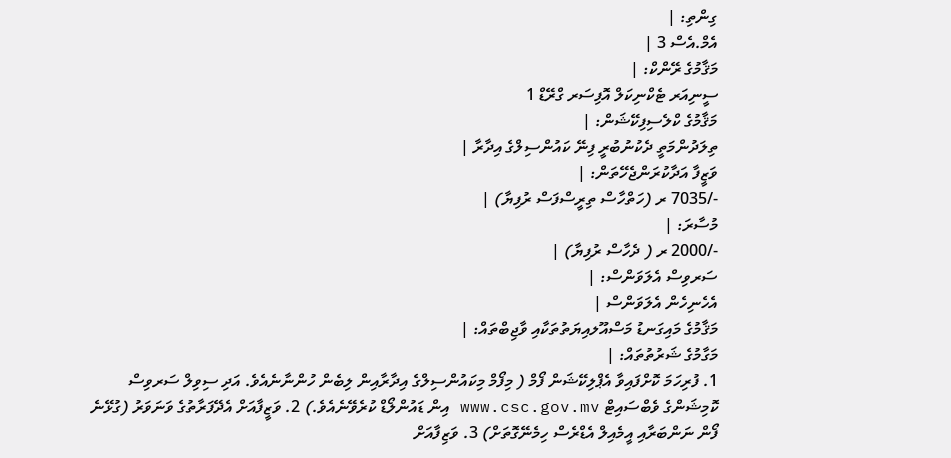ގިންތި: |
އެމް.އެސް 3 |
މަޤާމުގެ ރޭންކް: |
ސީނިއަރ ޓެކްނިކަލް އޮފިސަރ ގްރޭޑް 1
މަޤާމުގެ ކްލެސިފިކޭޝަން: |
ތިލަދުންމަތީ ދެކުނުބުރީ ފިނޭ ކައުންސިލްގެ އިދާރާ |
ވަޒީފާ އަދާކުރަންޖެހޭތަން: |
-/7035 ރ (ހަތްހާސް ތިރީސްފަސް ރުފިޔާ) |
މުސާރަ: |
-/2000 ރ ( ދެހާސް ރުފިޔާ) |
ސަރވިސް އެލަވަންސް: |
އެހެނިހެން އެލަވަންސް |
މަޤާމުގެ މައިގަނޑު މަސްއޫލއިޔަތުތަކާއި ވާޖިބްތައް: |
މަގާމުގެ ޝަރުތުތައް: |
1. ފުރިހަމަ ކޮށްފައިވާ އެޕްލިކޭޝަން ފޯމް ( މިފޯމް މިކައުންސިލްގެ އިދާރާއިން ލިބެން ހުންނާނެއެވެ. އަދި ސިވިލް ސަރވިސް ކޮމިޝަންގެ ވެބްސައިޓް www.csc.gov.mv އިން ޑައުންލޯޑް ކުރެވޭނެއެވެ.) 2. ވަޒީފާއަށް އެދޭފަރާތުގެ ވަނަވަރު (ގުޅޭނެ ފޯން ނަންބަރާއި އީމެއިލް އެޑްރެސް ހިމެނޭގޮތަށް) 3. ވަޒިފާއަށް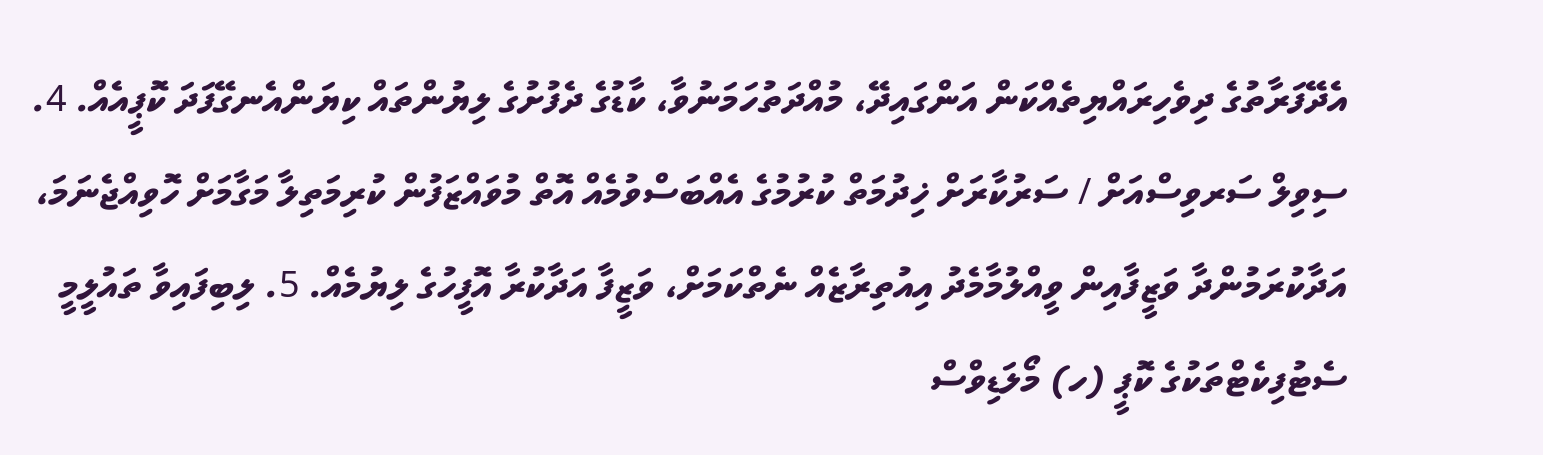އެދޭފަރާތުގެ ދިވެހިރައްޔިތެއްކަން އަންގައިދޭ، މުއްދަތުހަމަނުވާ، ކާޑުގެ ދެފުށުގެ ލިޔުންތައް ކިޔަންއެނގޭފަދަ ކޮޕީއެއް. 4. ސިވިލް ސަރވިސްއަށް / ސަރުކާރަށް ޚިދުމަތް ކުރުމުގެ އެއްބަސްވުމެއް އޮތް މުވައްޒަފުން ކުރިމަތިލާ މަގާމަށް ހޮވިއްޖެނަމަ، އަދާކުރަމުންދާ ވަޒީފާއިން ވީއްލުމާމެދު އިއުތިރާޒެއް ނެތްކަމަށް، ވަޒީފާ އަދާކުރާ އޮފީހުގެ ލިޔުމެއް. 5. ލިބިފައިވާ ތައުލީމީ ސެޓުފިކެޓްތަކުގެ ކޮޕީ (ހ) މޯލަޑިވްސް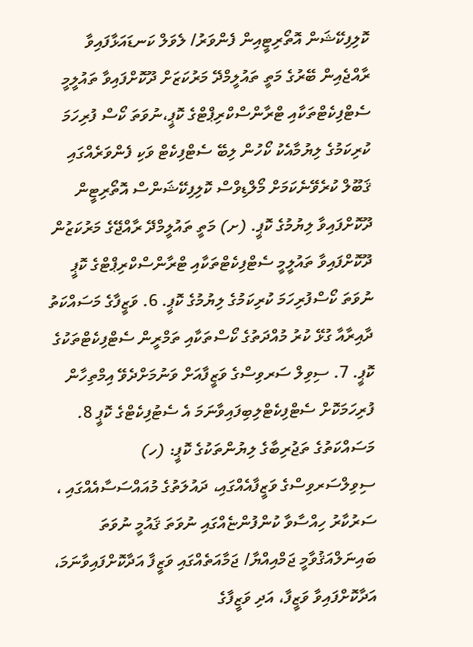ކޮލިފިކޭޝަން އޮތޯރިޓީއިން ފެންވަރު/ ލެވަލް ކަނޑައަޅާފައިވާ ރާއްޖެއިން ބޭރުގެ މަތީ ތައުލީމްދޭ މަރުކަޒަށް ދޫކޮށްފައިވާ ތައުލީމީ ސެޓްފިކެޓްތަކާއި ޓްރާންސްކްރިޕްޓްގެ ކޮޕީ،ނުވަތަ ކޯސް ފުރިހަމަ ކުރިކަމުގެ ލިޔުމާއެކު ކޯހުން ލިބޭ ސެޓްފިކެޓް ވަކި ފެންވަރެއްގައި ޤަބޫލް ކުރެވޭނެކަމަށް މޯލްޑިވްސް ކޮލިފިކޭޝަންސް އޮތޯރިޓީން ދޫކޮށްފައިވާ ލިޔުމުގެ ކޮޕީ. (ށ) މަތީ ތައުލީމްދޭ ރާއްޖޭގެ މަރުކަޒުން ދޫކޮށްފައިވާ ތައުލީމީ ސެޓްފިކެޓްތަކާއި ޓްރާންސްކްރިޕްޓްގެ ކޮޕީ ނުވަތަ ކޯސްފުރިހަމަ ކުރިކަމުގެ ލިޔުމުގެ ކޮޕީ. 6. ވަޒީފާގެ މަސައްކަތު ދާއިރާއާ ގުޅޭ ކުރު މުއްދަތުގެ ކޯސްތަކާއި ތަމްރީން ސެޓްފިކެޓްތަކުގެ ކޮޕީ. 7. ސިވިލް ސަރވިސްގެ ވަޒީފާއަށް ވަނުމަށްދެވޭ އިމްތިހާން ފުރިހަމަކޮށް ސެޓްފިކެޓްލިބިފައިވާނަމަ އެ ސެޓުފިކެޓްގެ ކޮޕީ 8. މަސައްކަތުގެ ތަޖުރިބާގެ ލިޔުންތަކުގެ ކޮޕީ: (ހ) ސިވިލްސަރވިސްގެ ވަޒީފާއެއްގައި، ދައުލަތުގެ މުއައްސަސާއެއްގައި ، ސަރުކާރު ހިއްސާވާ ކުންފުންޏެއްގައި ނުވަތަ ޤައުމީ ނުވަތަ ބައިނަލްއަޤުވާމީ ޖަމްއިއްޔާ/ ޖަމާއަތެއްގައި ވަޒީފާ އަދާކޮށްފައިވާނަމަ، އަދާކޮށްފައިވާ ވަޒީފާ، އަދި ވަޒީފާގެ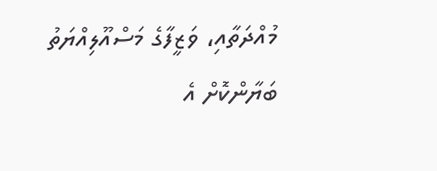މުއްދަތާއި، ވަޒީފާގެ މަސްއޫލިއްޔަތު ބަޔާންކޮށް އެ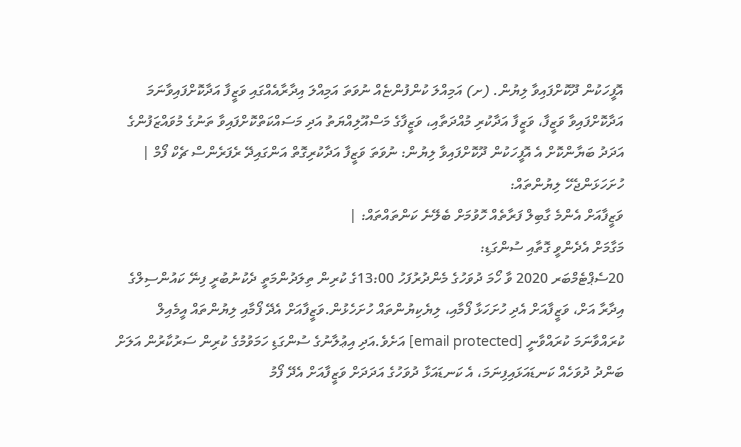އޮފީހަކުން ދޫކޮށްފައިވާ ލިޔުން. (ށ) އަމިއްލަ ކުންފުންޏެއް ނުވަތަ އަމިއްލަ އިދާރާއެއްގައި ވަޒީފާ އަދާކޮށްފައިވާނަމަ އަދާކޮށްފައިވާ ވަޒީފާ، ވަޒީފާ އަދާކުރި މުއްދަތާއި، ވަޒީފާގެ މަސްއޫލިއްޔަތު އަދި މަސައްކަތްކޮށްފައިވާ ތަނުގެ މުވައްޒަފުންގެ އަދަދު ބަޔާންކޮށް އެ އޮފީހަކުން ދޫކޮށްފައިވާ ލިޔުން: ނުވަތަ ވަޒީފާ އަދާކުރިގޮތް އަންގައިދޭ ރެފަރެންސް ޗެކް ފޯމް |
ހުށަހަޅަންޖެހޭ ލިޔުންތައް:
ވަޒީފާއަށް އެންމެ ގާބިލް ފަރާތެއް ހޮވުމަށް ބެލޭނެ ކަންތައްތައް: |
މަގާމަށް އެދެންވީ ގޮތާއި ސުންގަޑި:
20ސެޕްޓެމްބަރ 2020 ވާ ހޯމަ ދުވަހުގެ މެންދުރުފަހު 13:00ގެ ކުރިން ތިލަދުންމަތީ ދެކުނުބުރީ ފިނޭ ކައުންސިލްގެ އިދާރާ އަށް، ވަޒީފާއަށް އެދި ހުށަހަޅާ ފޯމާއި، ލިޔެކިޔުންތައް ހުށަހެޅުން.ވަޒީފާއަށް އެދޭ ފޯމާއި ލިޔުންތައް އީމެއިލް ކުރައްވާނަމަ ކުރައްވާނީ [email protected] އަށެވެ.އަދި އިޢުލާނުގެ ސުންގަޑި ހަމަވުމުގެ ކުރިން ސަރުކާރުން އަލަށް ބަންދު ދުވަހެއް ކަނޑައަޅައިފިނަމަ، އެ ކަނޑައަޅާ ދުވަހުގެ އަދަދަށް ވަޒީފާއަށް އެދޭ ފޯމު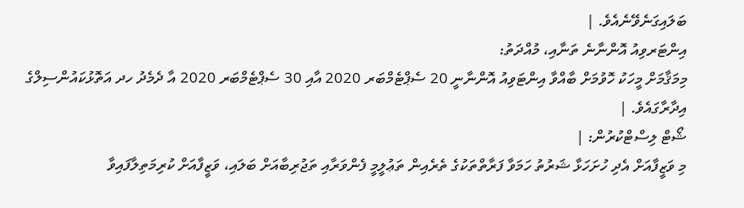ބަލައިގަނެވޭނެއެވެ. |
އިންޓަރވިއު އޮންނާނެ ތަނާއި، މުއްދަތު:
މިމަޤާމަށް މީހަކު ހޮވުމަށް ބާއްވާ އިންޓަވިއު އޮންނާނީ 20 ސެޕްޓެމްބަރ 2020 އާއި 30 ސެޕްޓެމްބަރ 2020 އާ ދެމެދު ހދ އަތޮޅުކައުންސިލްގެ އިދާރާގައެވެ. |
ޝޯޓް ލިސްޓްކުރުން: |
މި ވަޒީފާއަށް އެދި ހުށަހަޅާ ޝަރުތު ހަމަވާ ފަރާތްތަކުގެ ތެރެއިން ތަޢުލީމީ ފެންވަރާއި ތަޖުރިބާއަށް ބަލައި، ވަޒީފާއަށް ކުރިމަތިލާފައިވާ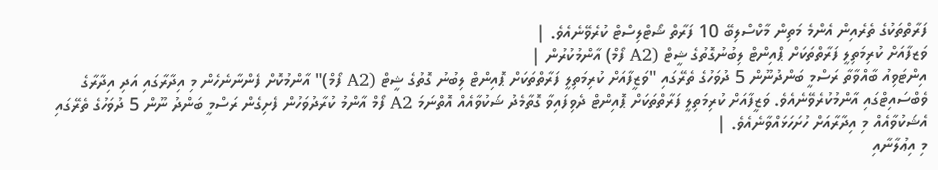ފަރާތްތަކުގެ ތެރެއިން އެންމެ މަތިން މާކްސްލިބޭ 10 ފަރާތް ޝޯޓްލިސްޓް ކުރެވޭނެއެވެ. |
ވަޒފާއަށް ކުރިމަތިލީ ފަރާތްތަކަށް ޕްއިންޓް ލިބުނުގޮތުގެ ޝީޓް (A2 ފޯމް) އާންމުކުރުން |
އިންޓަވިއު ބާއްވާތާ ރަސްމީ ބަންދުނޫން 5 ދުވަހުގެ ތެރޭގައި "ވަޒީފާއަށް ކުރިމަތިލީ ފަރާތްތަކަށް ޕޮއިންޓް ލިބުނު ގޮތުގެ ޝީޓް (A2 ފޯމް)" އާންމުކޮށް ފެންނާނެހެން މި އިދާރާގައި އަދި އިދާރާގެ ވެބްސައިޓްގައި އާންމުކުރެވޭނެއެވެ. ވަޒީފާއަށް ކުރިމަތިލީ ފަރާތްތަކަށް ޕޮއިންޓް ދެވިފައިވާ ގޮތާމެދު ޝަކުވާއެއް އޮތްނަމަ A2 ފޯމް އާންމު ކުރާދުވަހުން ފެށިގެން ރަސްމީ ބަންދު ނޫން 5 ދުވަހުގެ ތެރޭގައި އެޝަކުވާއެއް މި އިދާރާއަށް ހުށަހަޅައްވާނެއެވެ. |
މި އިޢުލާނާއި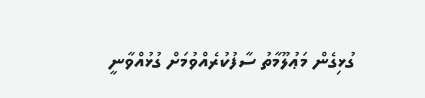ގުޅިގެން މަޢުލޫމާތު ސާފުކުރެއްވުމަށް ގުޅުއްވާނީ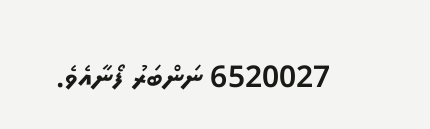6520027 ނަންބަރު ފޯނާއެވެ.